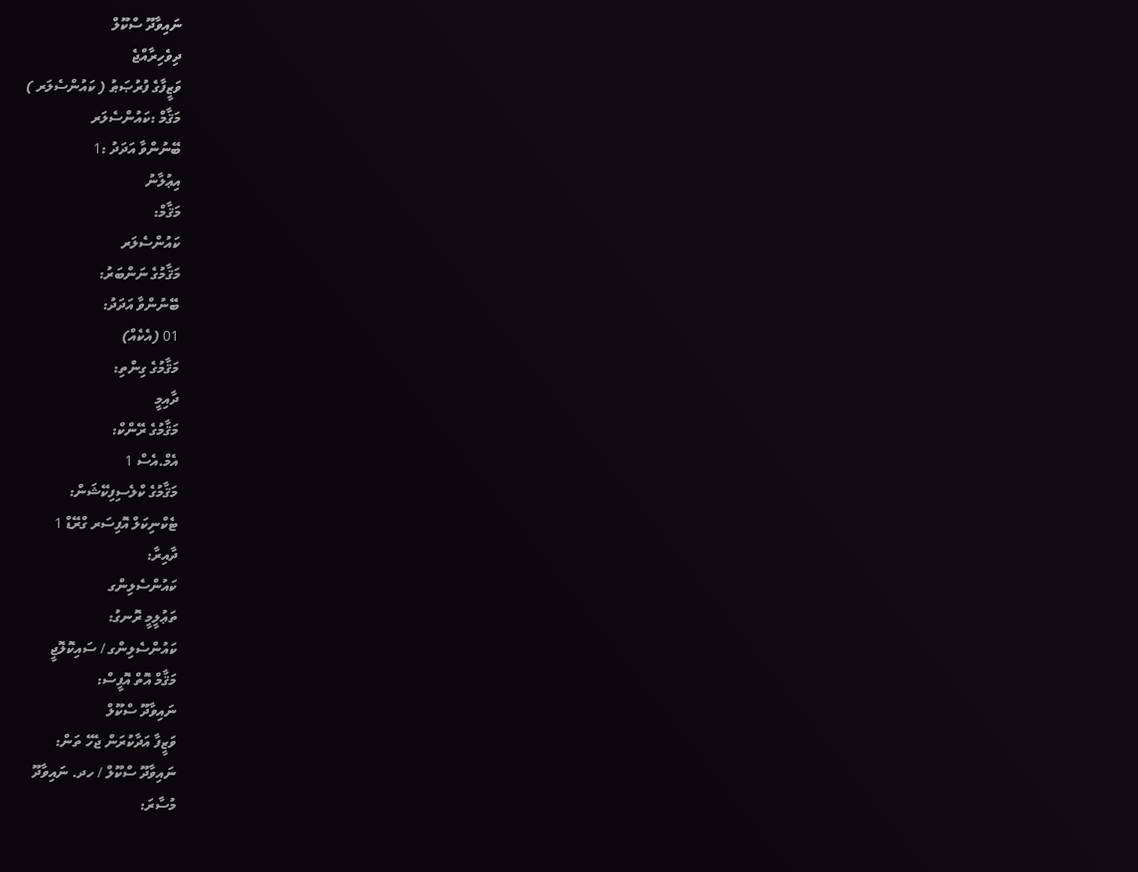ނައިވާދޫ ސްކޫލް
ދިވެހިރާއްޖެ
ވަޒީފާގެ ފުރުޞަޠު ( ކައުންސެލަރ )
މަޤާމް :ކައުންސެލަރ
ބޭނުންވާ އަދަދު :1
އިޢުލާނު
މަޤާމް:
ކައުންސެލަރ
މަޤާމުގެ ނަންބަރު:
ބޭނުންވާ އަދަދު:
01 (އެކެއް)
މަޤާމުގެ ގިންތި:
ދާއިމީ
މަޤާމުގެ ރޭންކް:
އެމް.އެސް 1
މަޤާމުގެ ކްލެސިފިކޭޝަން:
ޓެކްނިކަލް އޮފިސަރ ގްރޭޑް 1
ދާއިރާ:
ކައުންސެލިންގ
ތަޢުލީމީ ރޮނގު:
ކައުންސެލިންގ / ސައިކޮލޮޖީ
މަޤާމް އޮތް އޮފީސް:
ނައިވާދޫ ސްކޫލް
ވަޒީފާ އަދާކުރަން ޖެހޭ ތަން:
ނައިވާދޫ ސްކޫލް / ހދ. ނައިވާދޫ
މުސާރަ: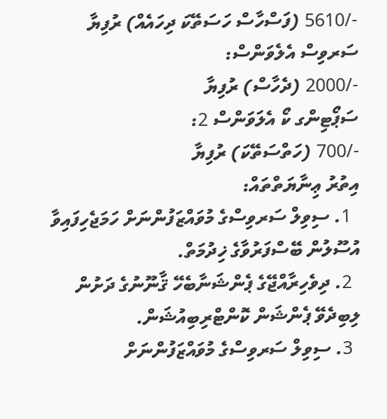-/5610 (ފަސްހާސް ހަސަތޭކަ ދިހައެއް) ރުފިޔާ
ސަރވިސް އެލެވަންސް:
-/2000 (ދެހާސް) ރުފިޔާ
ސަޕޯޓިންގ ކޯ އެލަވަންސް 2:
-/700 (ހަތްސަތޭކަ) ރުފިޔާ
އިތުރު ޢިނާޔަތްތައް:
  1. ސިވިލް ސަރވިސްގެ މުވައްޒަފުންނަށް ހަމަޖެހިފައިވާ އުސޫލުން ބޭސްފަރުވާގެ ޚިދުމަތް.
  2. ދިވެހިރާއްޖޭގެ ޕެންޝަނާބެހޭ ޤާނޫނުގެ ދަށުން ލިބިދެވޭ ޕެންޝަން ކޮންޓްރިބިއުޝަން.
  3. ސިވިލް ސަރވިސްގެ މުވައްޒަފުންނަށް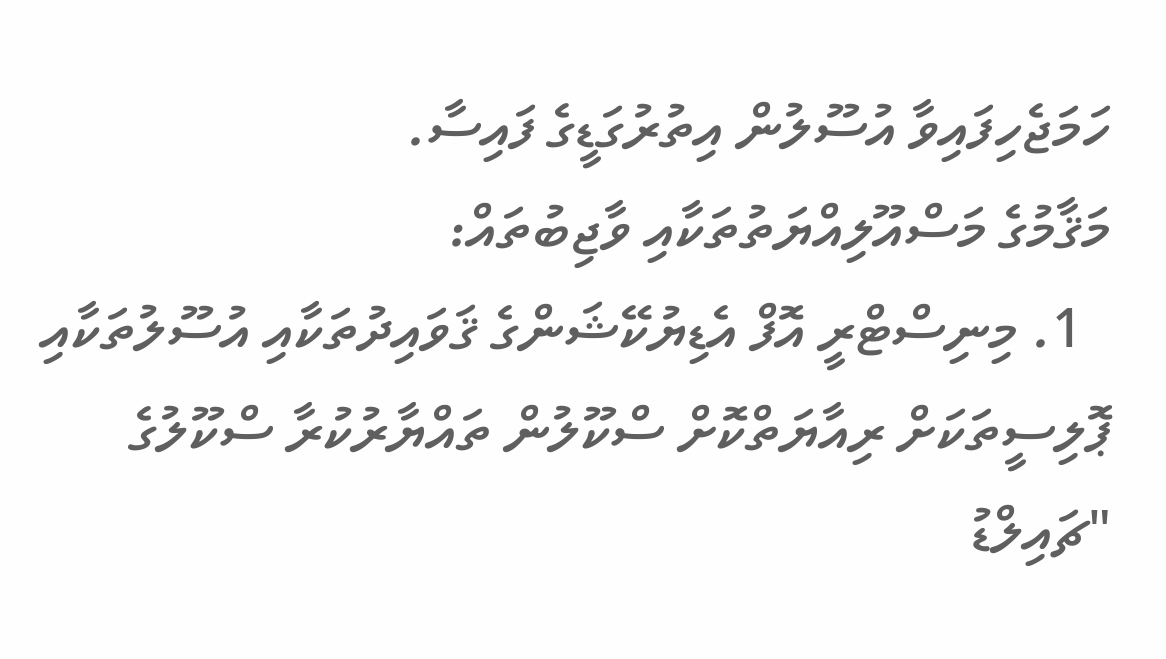ހަމަޖެހިފައިވާ އުސޫލުން އިތުރުގަޑީގެ ފައިސާ.
މަޤާމުގެ މަސްއޫލިއްޔަތުތަކާއި ވާޖިބުތައް:
  1. މިނިސްޓްރީ އޮފް އެޑިޔުކޭޝަންގެ ޤަވައިދުތަކާއި އުސޫލުތަކާއި ޕޮލިސީތަކަށް ރިއާޔަތްކޮށް ސްކޫލުން ތައްޔާރުކުރާ ސްކޫލުގެ "ޗައިލްޑު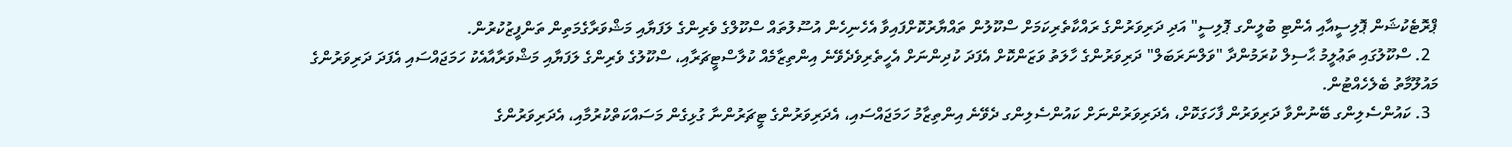ޕްރޮޓެކުޝަން ޕޮލިސީއާއި އެންޓި ބުލީންގ ޕޮލިސީ" އަދި ދަރިވަރުންގެ ރައްކާތެރިކަމަށް ސްކޫލުން ތައްޔާރުކޮށްފައިވާ އެހެނިހެން އުސޫލުތައް ސްކޫލްގެ ވެރިންގެ ލަފަޔާއި މަޝްވަރާގެމަތިން ތަންފީޒުކުރުން.
  2. ސްކޫލުގައި ތަޢުލީމު ޙާސިލް ކުރަމުންދާ "ވަލްނަރަބަލް" ދަރިވަރުންގެ ހާލަތު ވަޒަންކޮށް އެފަދަ ކުދިންނަށް އެހީތެރިވެދެވޭނެ އިންތިޒާމެއް ކުލާސްޓީޗަރާއި، ސްކޫލުގެ ވެރިންގެ ލަފަޔާއި މަޝްވަރާއާއެކު ހަމަޖައްސައި އެފަދަ ދަރިވަރުންގެ މައުލޫމާތު ބެލެހެއްޓުން.
  3. ކައުންސެލިންގ ބޭނުންވާ ދަރިވަރުން ފާހަގަކޮށް، އެދަރިވަރުންނަށް ކައުންސެލިންގ ދެވޭނެ އިންތިޒާމު ހަމަޖައްސައި، އެދަރިވަރުންގެ ޓީޗަރުންނާ ގުޅިގެން މަސައްކަތްކުރުމާއި، އެދަރިވަރުންގެ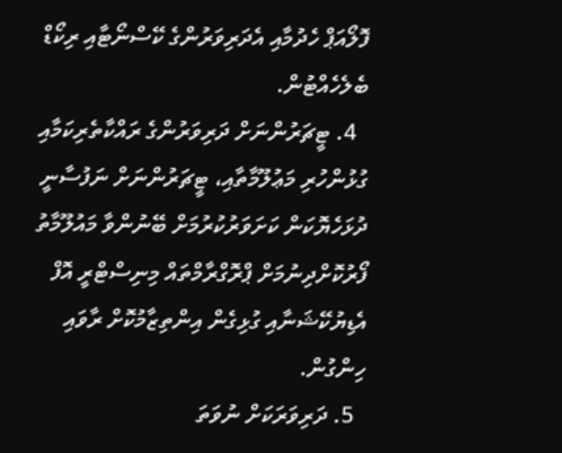ފޮލޯއަޕް ހެދުމާއި އެދަރިވަރުންގެ ކޭސްނޯޓާއި ރިކޯޑް ބެލެހެއްޓުން.
  4. ޓީޗަރުންނަށް ދަރިވަރުންގެ ރައްކާތެރިކަމާއި ގުޅުންހުރި މަޢުލޫމާތާއި، ޓީޗަރުންނަށް ނަފުސާނީ ދުޅަހެޔޮކަން ކަށަވަރުކުރުމަށް ބޭނުންވާ މައުލޫމާތު ފޯރުކޮށްދިނުމަށް ޕްރޮގްރާމްތައް މިނިސްޓްރީ އޮފް އެޑިޔުކޭޝަނާއި ގުޅިގެން އިންތިޒާމުކޮށް ރާވައި ހިންގުން.
  5. ދަރިވަރަކަށް ނުވަތަ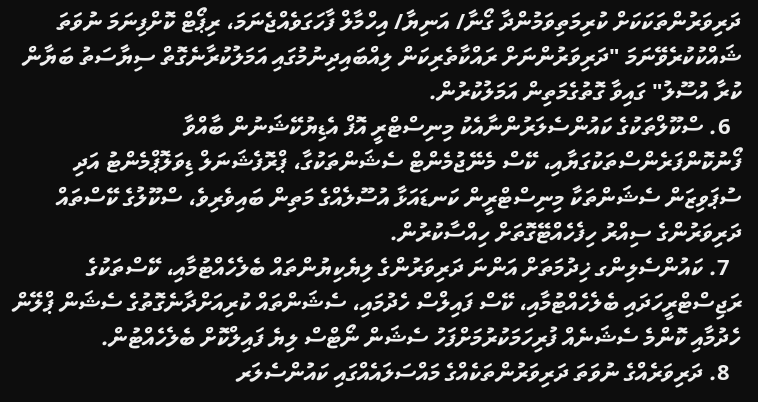ދަރިވަރުންތަކަކަށް ކުރިމަތިވަމުންދާ ގޯނާ/ އަނިޔާ/ އިހްމާލް ފާހަގަވެއްޖެނަމަ، ރިޕޯޓް ކޮށްފިނަމަ ނުވަތަ ޝައްކުކުރެވޭނަމަ "ދަރިވަރުންނަށް ރައްކާތެރިކަން ލިއްބައިދިނުމުގައި އަމަލުކުރާނެގޮތް ސިޔާސަތު ބަޔާން ކުރާ އުސޫލު" ގައިވާ ގޮތުގެމަތިން އަމަލުކުރުން.
  6. ސްކޫލްތަކުގެ ކައުންސެލަރުންނާއެކު މިނިސްޓްރީ އޮފް އެޑިޔުކޭޝަނުން ބާއްވާ ފޯނުކޮންފަރެންސްތަކުގަޔާއި، ކޭސް މެނޭޖުމެންޓް ސެޝަންތަކުގާ، ޕްރޮފެޝަނަލް ޑިވަލޮޕްމެންޓު އަދި ސުޕަވިޒަން ސެޝަންތަކާ މިނިސްޓްރީން ކަނޑައަޅާ އުސޫލެއްގެ މަތިން ބައިވެރިވެ، ސްކޫލުގެ ކޭސްތައް ދަރިވަރުންގެ ސިއްރު ހިފެހެއްޓޭގޮތަށް ހިއްސާކުރުން.
  7. ކައުންސެލިންގ ޚިދުމަތަށް އަންނަ ދަރިވަރުންގެ ލިޔެކިޔުންތައް ބެލެހެއްޓުމާއި، ކޭސްތަކުގެ ރަޖިސްޓްރީހަދައި ބެލެހެއްޓުމާއި، ކޭސް ފައިލްސް ހެދުމައި، ސެޝަންތައް ކުރިއަށްދާނެގޮތުގެ ސެޝަން ޕްލޭން ހެދުމާއި ކޮންމެ ސެޝަނެއް ފުރިހަމަކުރުމަށްފަހު ސެޝަން ނޯޓްސް ލިޔެ ފައިލްކޮށް ބެލެހެއްޓުން.
  8. ދަރިވަރެއްގެ ނުވަތަ ދަރިވަރުންތަކެއްގެ މައްސަލައެއްގައި ކައުންސެލަރ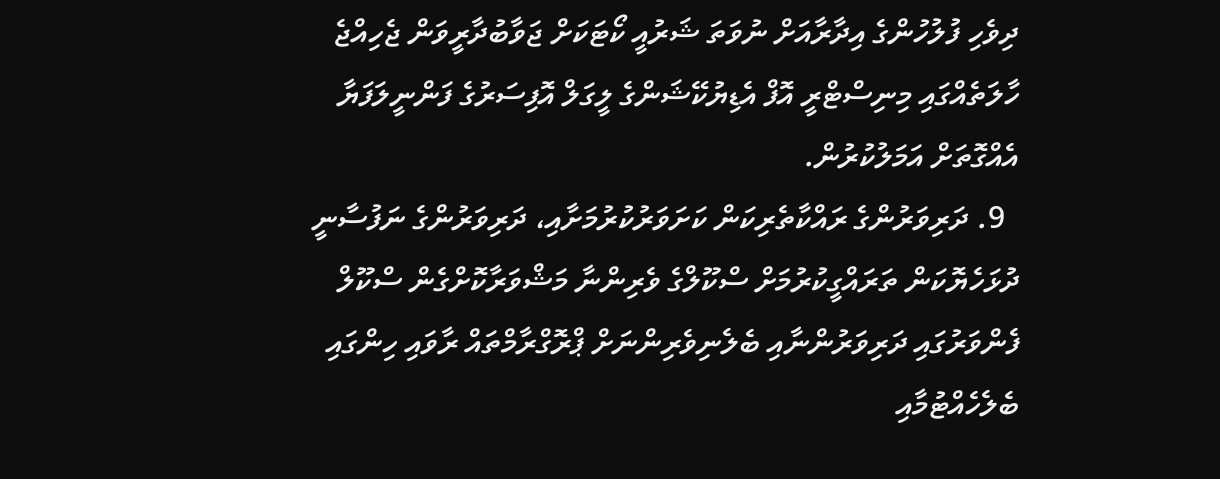ދިވެހި ފުލުހުންގެ އިދާރާއަށް ނުވަތަ ޝަރުއީ ކޯޓަކަށް ޖަވާބުދާރީވަން ޖެހިއްޖެ ހާލަތެއްގައި މިނިސްޓްރީ އޮފް އެޑިޔުކޭޝަންގެ ލީގަލް އޮފިސަރުގެ ފަންނީލަފަޔާ އެއްގޮތަށް އަމަލުކުރުން.
  9. ދަރިވަރުންގެ ރައްކާތެރިކަން ކަށަވަރުކުރުމަށާއި، ދަރިވަރުންގެ ނަފުސާނީ ދުޅަހެޔޮކަން ތަރައްގީކުރުމަށް ސްކޫލްގެ ވެރިންނާ މަޝްވަރާކޮށްގެން ސްކޫލް ފެންވަރުގައި ދަރިވަރުންނާއި ބެލެނިވެރިންނަށް ޕްރޮގްރާމްތައް ރާވައި ހިންގައި ބެލެހެއްޓުމާއި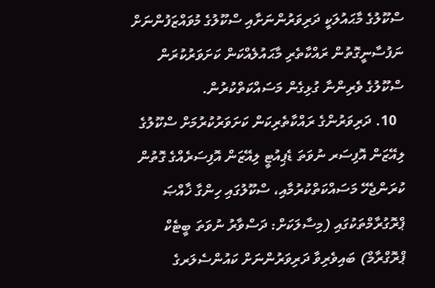ސްކޫލުގެ މާޙައުލަކީ ދަރިވަރުންނަށާއި ސްކޫލުގެ މުވައްޒަފުންނަށް ނަފުސާނީގޮތުން ރައްކާތެރި މާޙައުލެއްކަން ކަށަވަރުކުރަން ސްކޫލުގެ ވެރިންނާ ގުޅިގެން މަސައްކަތްކުރުން.
  10. ދަރިވަރުންގެ ރައްކާތެރިކަން ކަށަވަރުކުރުމަށް ސްކޫލުގެ ލިއޭޒަން އޮފިސަރ ނުވަތަ ޑެޕިއުޓީ ލިއޭޒަން އޮފިސަރެއްގެ ގޮތުން ކުރަންޖެހޭ މަސައްކަތްކުރުމާއި، ސްކޫލުގައި ހިންގާ ޚާއްޞަ ޕްރޮގުރާމްތަކުގައި (މިސާލަކަށް: ދަސްވާރު ނުވަތަ ބީޓެކް ޕްރޮގްރާމް) ބައިވެރިވާ ދަރިވަރުންނަށް ކައުންސެލަރގެ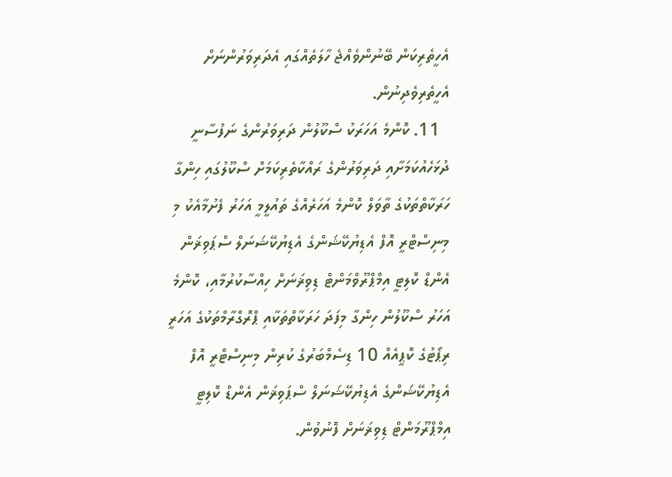އެހީތެރިކަން ބޭނުންވެއްޖެ ހާލަތެއްގައި އެދަރިވަރުންނަށް އެހީތެރިވެދިނުން.
  11. ކޮންމެ އަހަރަކު ސްކޫލުން ދަރިވަރުންގެ ނަފުސާނީ ދުޅަހެއުކަމަށާއި ދަރިވަރުންގެ ރައްކާތެރިކަމަށް ސްކޫލުގައި ހިންގާ ހަރަކާތްތަކުގެ ތާވަލް ކޮންމެ އަހަރެއްގެ ތައުލީމީ އަހަރު ފެށުމާއެކު މި މިނިސްޓްރީ އޮފް އެޑިޔުކޭޝަންގެ އެޑިޔުކޭޝަނަލް ސްޕަވިޜަން އެންޑް ކޮލިޓީ އިމްޕްރޫވްމަންޓް ޑިވިޜަނަށް ހިއްސާކުރުމާއި، ކޮންމެ އަހަރު ސްކޫލުން ހިންގާ މިފަދަ ހަރަކާތްތަކާއި ޕްރޮގްރާމްތަކުގެ އަހަރީ ރިޕޯޓުގެ ކޮޕީއެއް 10 ޑިސެމްބަރުގެ ކުރިން މިނިސްޓްރީ އޮފް އެޑިޔުކޭޝަންގެ އެޑިޔުކޭޝަނަލް ސްޕަވިޜަން އެންޑް ކޮލިޓީ އިމްޕްރޫމަންޓް ޑިވިޜަނަށް ފޮނުވުން.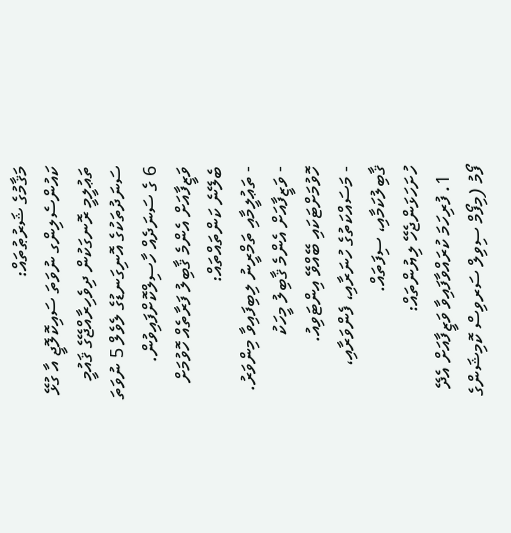މަޤާމުގެ ޝަރުޠުތައް:
ކައުންސެލިންގ ނުވަތަ ސައިކޮލޮޖީ އާ ގުޅޭ ތަޢުލީމީ ރޮނގަކުން ދިވެހިރާއްޖޭގެ ޤައުމީ ސަނަދުތަކުގެ އޮނިގަނޑުގެ ލެވެލް 5 ނުވަތަ 6 ގެ ސަނަދެއް ހާސިލްކޮށްފައިވުން.
ވަޒީފާއަށް އެންމެ ޤާބިލު ފަރާތެއް ހޮވުމަށް ބެލޭނެ ކަންތައްތައް:
- ތަޢުލީމާއި ތަމްރީނު ލިބިފައިވާ މިންވަރު.
- ވަޒީފާއަށް އެންމެ ޤާބިލު މީހަކު ހޮވުމަށްޓަކައި ބޭއްވޭ އިންޓަވިއު.
- މަސައްކަތުގެ ހުނަރާއި، ފެންވަރާއި، ޤާބިލުކަމާއި، ސިފަތައް.
ހުށަހަޅަންޖެހޭ ލިޔުންތައް:
  1. ފުރިހަމަ ކުރައްވާފައިވާ ވަޒީފާއަށް އެދޭ ފޯމު (މިފޯމް ސިވިލް ސަރވިސް ކޮމިޝަންގެ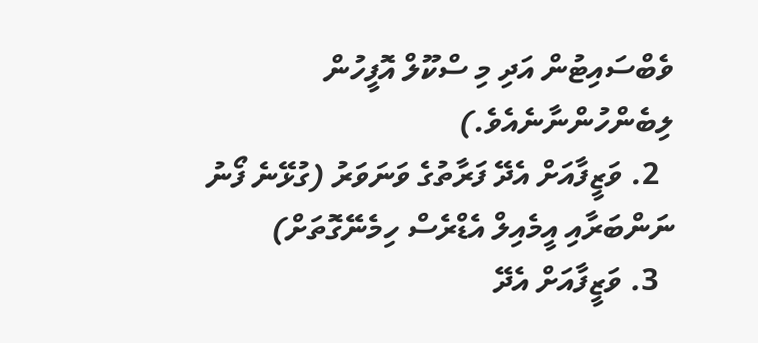ވެބްސައިޓުން އަދި މި ސްކޫލް އޮފީހުން ލިބެންހުންނާނެއެވެ.)
  2. ވަޒީފާއަށް އެދޭ ފަރާތުގެ ވަނަވަރު (ގުޅޭނެ ފޯނު ނަންބަރާއި އީމެއިލް އެޑްރެސް ހިމެނޭގޮތަށް)
  3. ވަޒީފާއަށް އެދޭ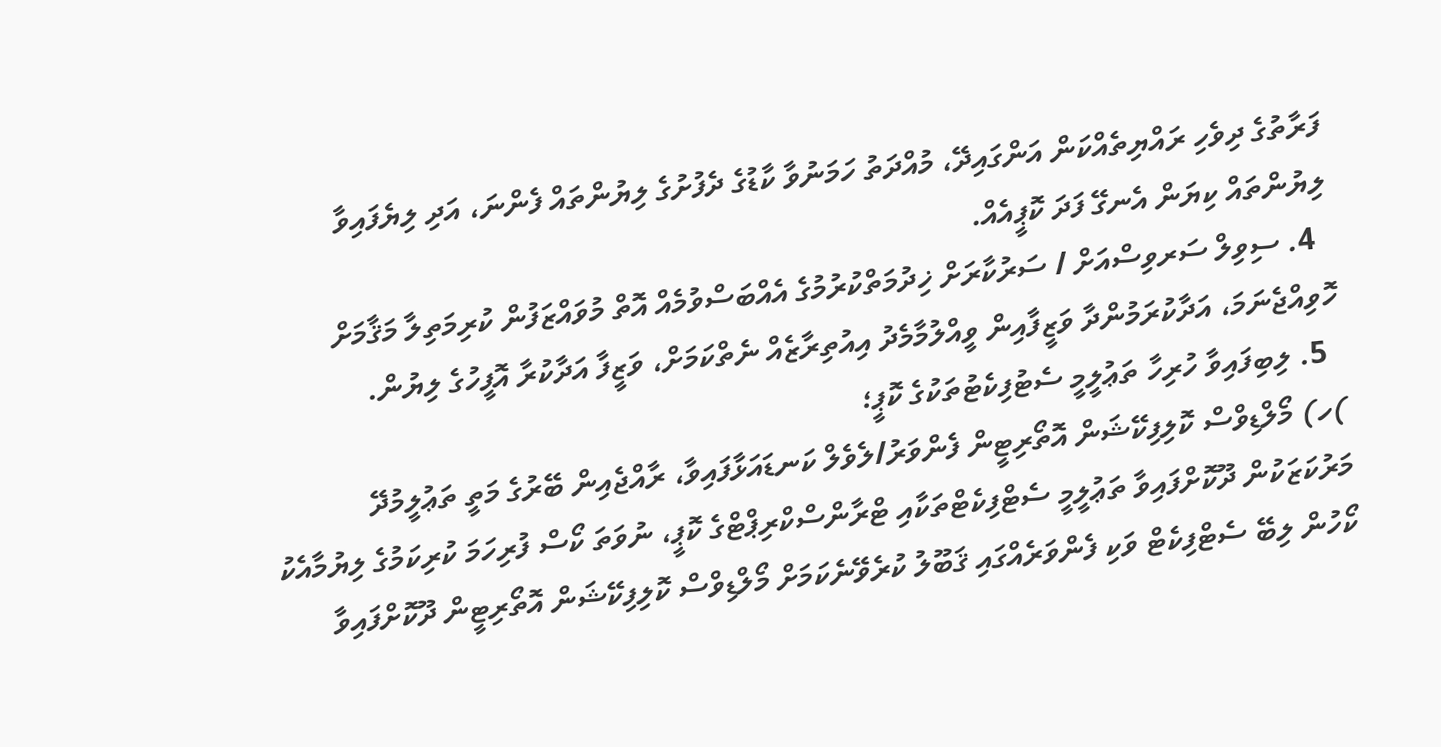ފަރާތުގެ ދިވެހި ރައްޔިތެއްކަން އަންގައިދޭ، މުއްދަތު ހަމަނުވާ ކާޑުގެ ދެފުށުގެ ލިޔުންތައް ފެންނަ، އަދި ލިޔެފައިވާ ލިޔުންތައް ކިޔަން އެނގޭ ފަދަ ކޮޕީއެއް.
  4. ސިވިލް ސަރވިސްއަށް / ސަރުކާރަށް ޚިދުމަތްކުރުމުގެ އެއްބަސްވުމެއް އޮތް މުވައްޒަފުން ކުރިމަތިލާ މަޤާމަށް ހޮވިއްޖެނަމަ، އަދާކުރަމުންދާ ވަޒީފާއިން ވީއްލުމާމެދު އިއުތިރާޒެއް ނެތްކަމަށް، ވަޒީފާ އަދާކުރާ އޮފީހުގެ ލިޔުން.
  5. ލިބިފައިވާ ހުރިހާ ތަޢުލީމީ ސެޓުފިކެޓުތަކުގެ ކޮޕީ؛
)ހ) މޯލްޑިވްސް ކޮލިފިކޭޝަން އޮތޯރިޓީން ފެންވަރު/ލެވެލް ކަނޑައަޅާފައިވާ، ރާއްޖެއިން ބޭރުގެ މަތީ ތަޢުލީމުދޭ މަރުކަޒަކުން ދޫކޮށްފައިވާ ތަޢުލީމީ ސެޓްފިކެޓްތަކާއި ޓްރާންސްކްރިޕްޓްގެ ކޮޕީ، ނުވަތަ ކޯސް ފުރިހަމަ ކުރިކަމުގެ ލިޔުމާއެކު ކޯހުން ލިބޭ ސެޓްފިކެޓް ވަކި ފެންވަރެއްގައި ޤަބޫލު ކުރެވޭނެކަމަށް މޯލްޑިވްސް ކޮލިފިކޭޝަން އޮތޯރިޓީން ދޫކޮށްފައިވާ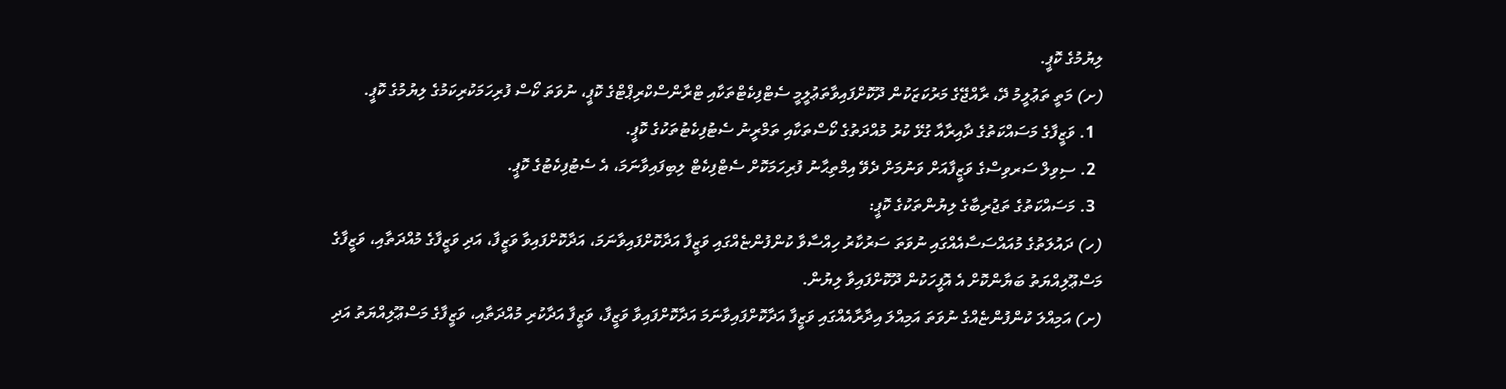ލިޔުމުގެ ކޮޕީ.
(ށ) މަތީ ތަޢުލީމު ދޭ، ރާއްޖޭގެ މަރުކަޒަކުން ދޫކޮށްފައިވާތަޢުލީމީ ސެޓްފިކެޓްތަކާއި ޓްރާންސްކްރިޕްޓްގެ ކޮޕީ، ނުވަތަ ކޯސް ފުރިހަމަކުރިކަމުގެ ލިޔުމުގެ ކޮޕީ.
  1. ވަޒީފާގެ މަސައްކަތުގެ ދާއިރާއާ ގުޅޭ ކުރު މުއްދަތުގެ ކޯސްތަކާއި ތަމްރީނު ސެޓުފިކެޓުތަކުގެ ކޮޕީ.
  2. ސިވިލް ސަރވިސްގެ ވަޒީފާއަށް ވަނުމަށް ދެވޭ އިމްތިޙާނު ފުރިހަމަކޮށް ސެޓްފިކެޓް ލިބިފައިވާނަމަ، އެ ސެޓުފިކެޓުގެ ކޮޕީ.
  3. މަސައްކަތުގެ ތަޖުރިބާގެ ލިޔުންތަކުގެ ކޮޕީ:
(ހ) ދައުލަތުގެ މުއައްސަސާއެއްގައި ނުވަތަ ސަރުކާރު ހިއްސާވާ ކުންފުންޏެއްގައި ވަޒީފާ އަދާކޮށްފައިވާނަމަ، އަދާކޮށްފައިވާ ވަޒީފާ، އަދި ވަޒީފާގެ މުއްދަތާއި، ވަޒީފާގެ މަސްޢޫލިއްޔަތު ބަޔާންކޮށް އެ އޮފީހަކުން ދޫކޮށްފައިވާ ލިޔުން.
(ށ) އަމިއްލަ ކުންފުންޏެއްގެ ނުވަތަ އަމިއްލަ އިދާރާއެއްގައި ވަޒީފާ އަދާކޮށްފައިވާނަމަ އަދާކޮށްފައިވާ ވަޒީފާ، ވަޒީފާ އަދާކުރި މުއްދަތާއި، ވަޒީފާގެ މަސްޢޫލިއްޔަތު އަދި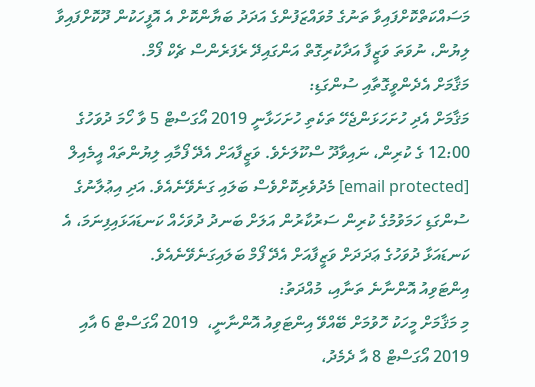މަސައްކަތްކޮށްފައިވާ ތަނުގެ މުވައްޒަފުންގެ އަދަދު ބަޔާންކޮށް އެ އޮފީހަކުން ދޫކޮށްފައިވާ ލިޔުން، ނުވަތަ ވަޒީފާ އަދާކުރިގޮތް އަންގައިދޭ ރެފަރެންސް ޗެކް ފޯމް.
މަޤާމަށް އެދެންވީގޮތާއި ސުންގަޑި:
މަޤާމަށް އެދި ހުށަހަޅަންޖެހޭ ތަކެތި ހުށަހަޅާނީ 2019 އޯގަސްޓް 5 ވާ ހޯމަ ދުވަހުގެ 12:00 ގެ ކުރިން، ނައިވާދޫ ސްކޫލަށެވެ. ވަޒީފާއަށް އެދޭ ފޯމާއި ލިޔުންތައް އީމެއިލް [email protected] މެދުވެރިކޮށްވެސް ބަލައި ގަނެވޭނެއެވެ. އަދި އިޢުލާނުގެ ސުންގަޑި ހަމަވުމުގެ ކުރިން ސަރުކާރުން އަލަށް ބަނދު ދުވަހެއް ކަނޑައަޅައިފިނަމަ، އެ ކަނޑައަޅާ ދުވަހުގެ ޢަދަދަށް ވަޒީފާއަށް އެދޭ ފޯމް ބަލައިގަނެވޭނެއެވެ.
އިންޓަވިއު އޮންނާނެ ތަނާއި، މުއްދަތު:
މި މަޤާމަށް މީހަކު ހޮވުމަށް ބޭއްވޭ އިންޓަވިއު އޮންނާނީ،  2019 އޯގަސްޓް 6 އާއި 2019 އޯގަސްޓް 8 އާ ދެމެދު،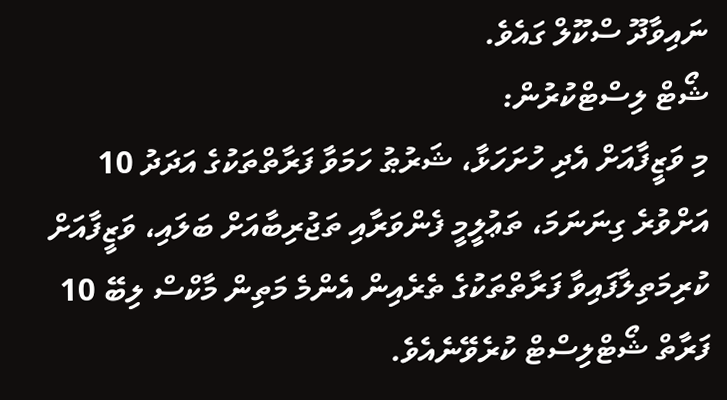ނައިވާދޫ ސްކޫލް ގައެވެ.
ޝޯޓް ލިސްޓްކުރުން:
މި ވަޒީފާއަށް އެދި ހުށަހަޅާ، ޝަރުޠު ހަމަވާ ފަރާތްތަކުގެ އަދަދު 10 އަށްވުރެ ގިނަނަމަ، ތަޢުލީމީ ފެންވަރާއި ތަޖުރިބާއަށް ބަލައި، ވަޒީފާއަށް ކުރިމަތިލާފައިވާ ފަރާތްތަކުގެ ތެރެއިން އެންމެ މަތިން މާކްސް ލިބޭ 10 ފަރާތް ޝޯޓްލިސްޓް ކުރެވޭނެއެވެ.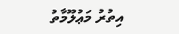އިތުރު މަޢުލޫމާތު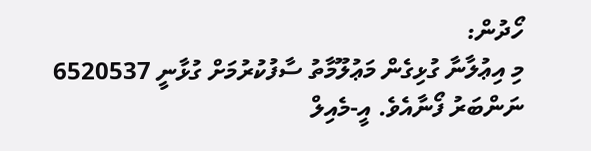ހޯދުން:
މި އިޢުލާނާ ގުޅިގެން މަޢުލޫމާތު ސާފުކުރުމަށް ގުޅާނީ 6520537 ނަންބަރު ފޯނާއެވެ. އީ-މެއިލް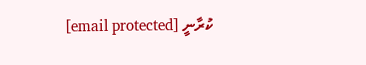ކުރާނީ [email protected]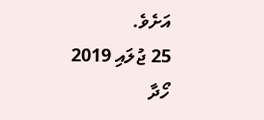އަށެވެ.
25 ޖުލައި 2019
ހޯދާ